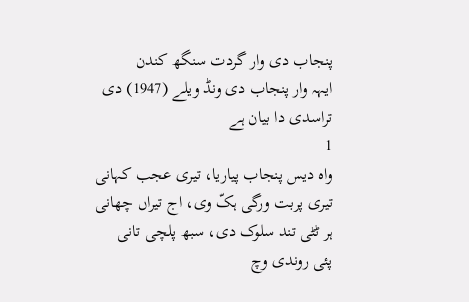پنجاب دی وار گردت سنگھ کندن
ایہہ وار پنجاب دی ونڈ ویلے (1947) دی
تراسدی دا بیان ہے
1
واہ دیس پنجاب پیاریا، تیری عجب کہانی
تیری پربت ورگی ہکّ وی، اج تیراں چھانی
ہر ٹٹی تند سلوک دی، سبھ پلچی تانی
پئی روندی وچ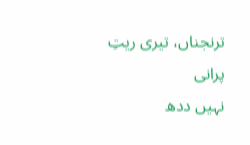ترنجناں، تیری ریتِ پرانی
نہیں ددھ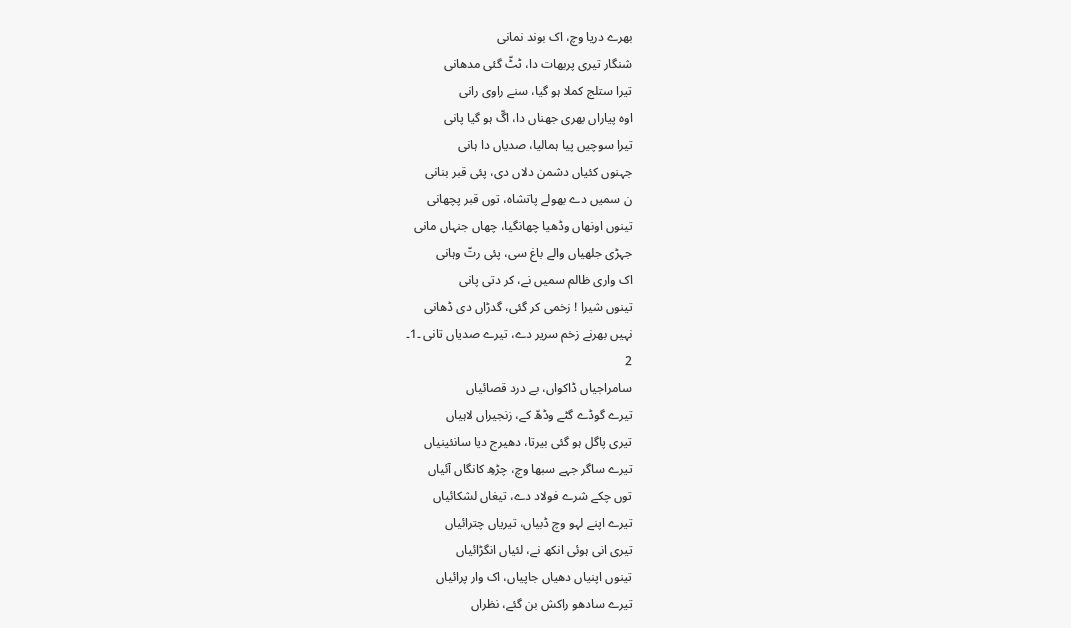بھرے دریا وچ، اک بوند نمانی
شنگار تیری پربھات دا، ٹٹّ گئی مدھانی
تیرا ستلج کملا ہو گیا، سنے راوی رانی
اوہ پیاراں بھری جھناں دا، اگّ ہو گیا پانی
تیرا سوچیں پیا ہمالیا، صدیاں دا ہانی
جہنوں کئیاں دشمن دلاں دی، پئی قبر بنانی
ن سمیں دے بھولے پاتشاہ، توں قبر پچھانی
تینوں اونھاں وڈھیا چھانگیا، چھاں جنہاں مانی
جہڑی جلھیاں والے باغ سی، پئی رتّ وہانی
اک واری ظالم سمیں نے، کر دتی پانی
تینوں شیرا ! زخمی کر گئی، گدڑاں دی ڈھانی
نہیں بھرنے زخم سریر دے، تیرے صدیاں تانی ۔1۔
2
سامراجیاں ڈاکواں، بے درد قصائیاں
تیرے گوڈے گٹے وڈھّ کے، زنجیراں لاہیاں
تیری پاگل ہو گئی بیرتا، دھیرج دیا سانئینیاں
تیرے ساگر جہے سبھا وچ، چڑھِ کانگاں آئیاں
توں چکے شرے فولاد دے، تیغاں لشکائیاں
تیرے اپنے لہو وچ ڈبیاں، تیریاں چترائیاں
تیری انی ہوئی انکھ نے، لئیاں انگڑائیاں
تینوں اپنیاں دھیاں جاپیاں، اک وار پرائیاں
تیرے سادھو راکش بن گئے، نظراں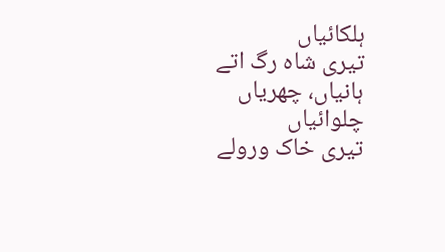ہلکائیاں
تیری شاہ رگ اتے ہانیاں، چھریاں چلوائیاں
تیری خاک ورولے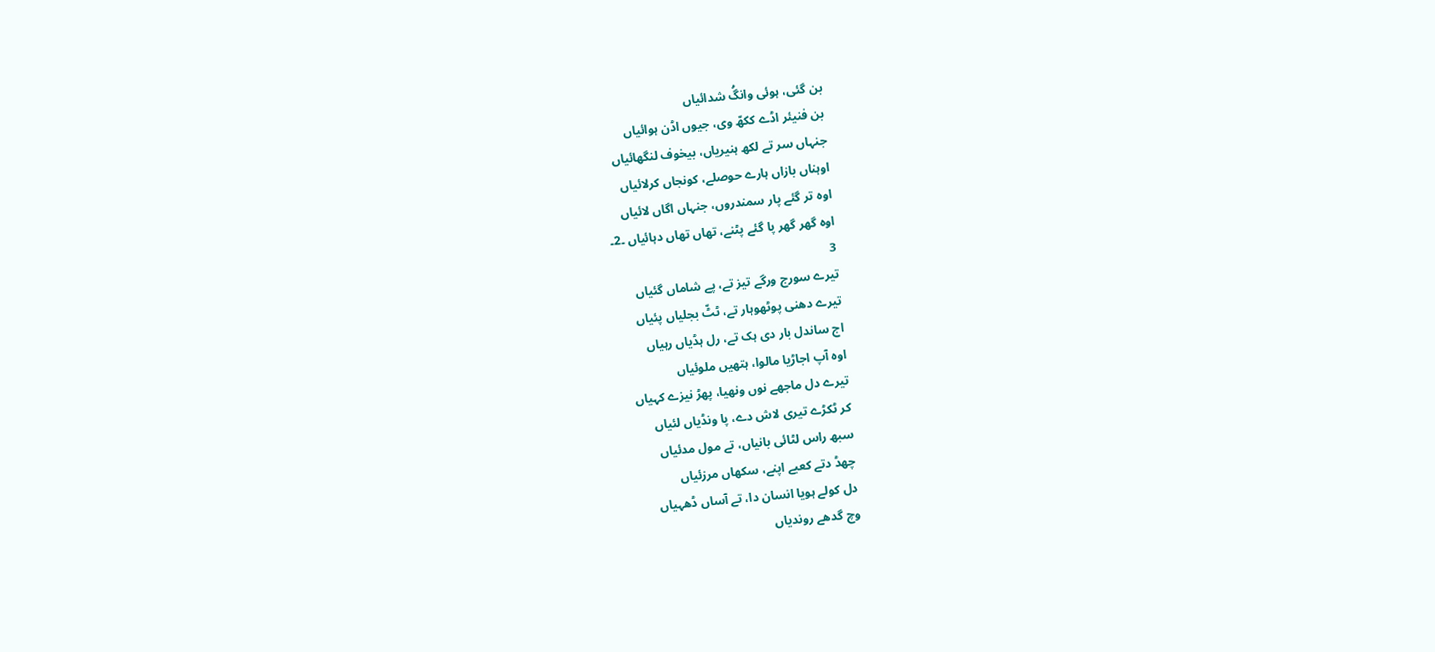بن گئی، ہوئی وانگُ شدائیاں
بن فنیئر اڈے ککھّ وی، جیوں اڈن ہوائیاں
جنہاں سر تے لکھ ہنیریاں، بیخوف لنگھائیاں
اوہناں بازاں ہارے حوصلے، کونجاں کرلائیاں
اوہ تر گئے پار سمندروں، جنہاں اگاں لائیاں
اوہ گھر گھر پا گئے پٹنے، تھاں تھاں دہائیاں ۔2۔
3
تیرے سورج ورگے تیز تے، پے شاماں گئیاں
تیرے دھنی پوٹھوہار تے، ٹٹّ بجلیاں پئیاں
اج ساندل بار دی ہک تے، رل ہڈیاں رہیاں
اوہ آپ اجاڑیا مالوا، ہتھیں ملوئیاں
تیرے دل ماجھے نوں ونھیا، پھڑ نیزے کہیاں
کر ٹکڑے تیری لاش دے، پا ونڈیاں لئیاں
سبھ راس لٹائی بانیاں، تے مول مدئیاں
چھڈ دتے کعبے اپنے، سکھاں مرزئیاں
دل کولے ہویا انسان دا، تے آساں ڈھہیاں
وچ گدھے روندیاں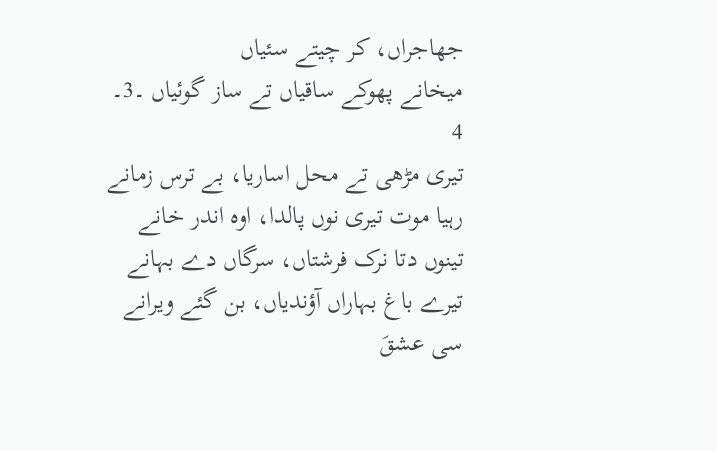جھاجراں، کر چیتے سئیاں
میخانے پھوکے ساقیاں تے ساز گوئیاں ۔3۔
4
تیری مڑھی تے محل اساریا، بے ترس زمانے
رہیا موت تیری نوں پالدا، اوہ اندر خانے
تینوں دتا نرک فرشتاں، سرگاں دے بہانے
تیرے باغ بہاراں آؤندیاں، بن گئے ویرانے
سی عشقَ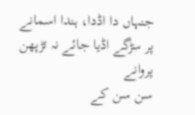جنہاں دا اڈدا، ہندا اسمانے
پر سڑگے اڈیا جائے نہ تڑپھن پروانے
سن سن کے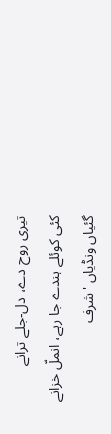تیری روح دے، دل-جلے ترانے
کئی کوئلے ہندے جا رہے، انملّ خزانے
گئیاں ونڈیاں 'شرف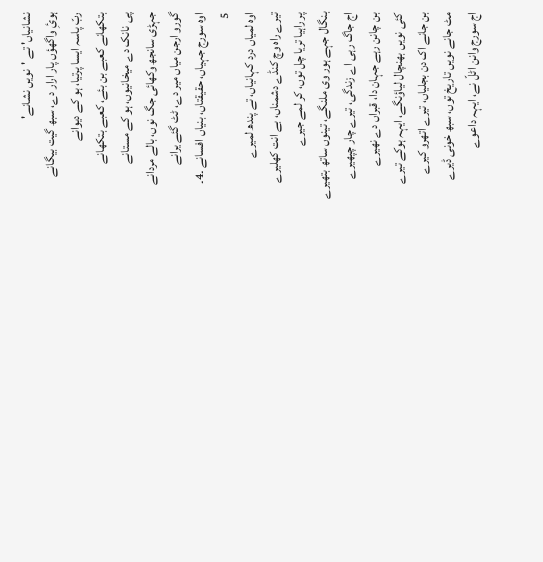نشانیاں' تے 'نویں نشانے'
ہوئِ واگھؤں پار ارار دے، سبھ گیت بیگانے
ربّ پاسہ ایسا پرتیا، ہو کے دیوانے
بتکھانے کعبے بن بئے، کعبے بتکھانے
پی نانک دے میخانیوں، ہو کے مستانے
جہڑی سانجھ وکھائی جگ نوں، بالے مردانے
گورو ارجن میاں میر دے، ٹٹ گئے یرانے
اوہ سورج جہیاں، حقیقتاں، بنیاں افسانے ۔4۔
5
اوہ لمیاں درد کہانیاں، تے پندھ لمیرے
تیرے راہ وچ کنڈے دشمناں، بے انت کھلیرے
پر راہیا تریا چل توں، کر لمے جیرے
بنگال جہے ہور وی ملنگے، تینوں ساتھ بتھیرے
اج جاگ رہی اے زندگی، تیرے چار چپھیرے
بن چانن رہے جہان دا، قبراں دے نھیرے
کئی نویں بھنچال لیاؤنگے، ایہہ ہوکے تیرے
بن جانے اک دن بجلیاں، تیرے اتھرو کیرے
مٹ جانے نویں تاریخ توں، سبھ خونی ڈیرے
اج سورج وانن اٹلّ نے، ایہہ داعوے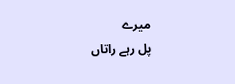میرے
پل رہے راتاں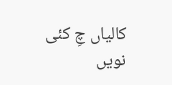کالیاں چِ کئی نویں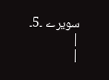سویرے ۔5۔
|
|